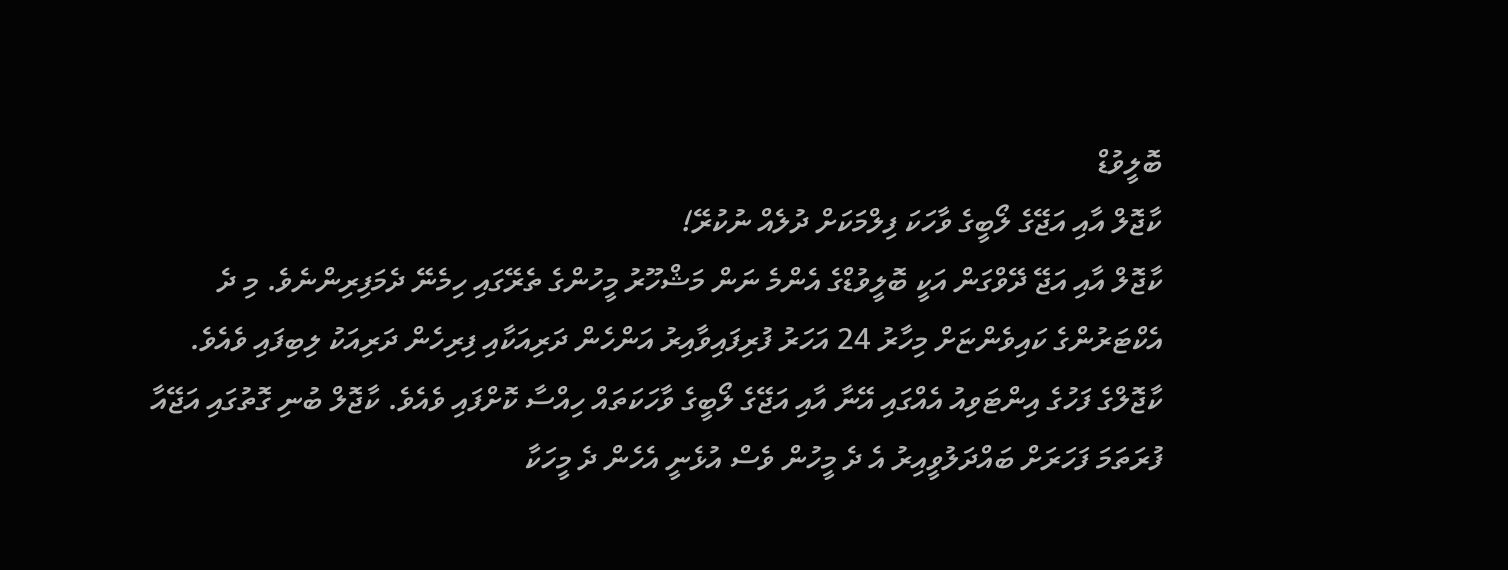ބޮލީވުޑް
ކާޖޮލް އާއި އަޖޭގެ ލޯބީގެ ވާހަކަ ފިލްމަކަށް ދުލެއް ނުކުރޭ!
ކާޖޮލް އާއި އަޖޭ ދޭވްގަން އަކީ ބޮލީވުޑްގެ އެންމެ ނަން މަޝްހޫރު މީހުންގެ ތެރޭގައި ހިމެނޭ ދެމަފިރިންނެވެ. މި ދެ އެކްޓަރުންގެ ކައިވެންޏަށް މިހާރު 24 އަހަރު ފުރިފައިވާއިރު އަންހެން ދަރިއަކާއި ފިރިހެން ދަރިއަކު ލިބިފައި ވެއެވެ.
ކާޖޮލްގެ ފަހުގެ އިންޓަވިއު އެއްގައި އޭނާ އާއި އަޖޭގެ ލޯބީގެ ވާހަކަތައް ހިއްސާ ކޮށްފައި ވެއެވެ. ކާޖޮލް ބުނި ގޮތުގައި އަޖޭއާ ފުރަތަމަ ފަހަރަށް ބައްދަލުވީއިރު އެ ދެ މީހުން ވެސް އުޅެނީ އެހެން ދެ މީހަކާ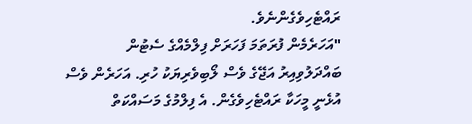ރައްޓެހިވެގެންނެވެ.
"އަހަރެމެން ފުރަތަމަ ފަހަރަށް ފިލްމެއްގެ ސެޓުން ބައްދަލުވިއިރު އަޖޭގެ ވެސް ލޯބިވެރިޔަކު ހުރި. އަހަރެން ވެސް އުޅެނީ މީހަކާ ރައްޓެހިވެގެން. އެ ފިލްމުގެ މަސައްކަތް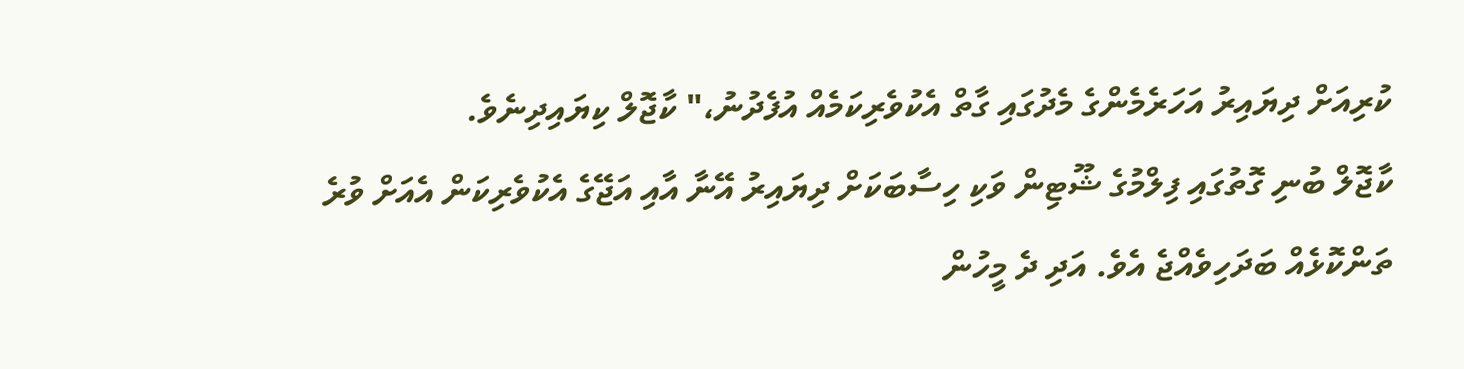ކުރިއަށް ދިޔައިރު އަހަރެމެންގެ މެދުގައި ގާތް އެކުވެރިކަމެއް އުފެދުނު،" ކާޖޮލް ކިޔައިދިނެވެ.
ކާޖޮލް ބުނި ގޮތުގައި ފިލްމުގެ ޝޫޓިން ވަކި ހިސާބަކަށް ދިޔައިރު އޭނާ އާއި އަޖޭގެ އެކުވެރިކަން އެއަށް ވުރެ ތަންކޮޅެއް ބަދަހިވެއްޖެ އެވެ. އަދި ދެ މީހުން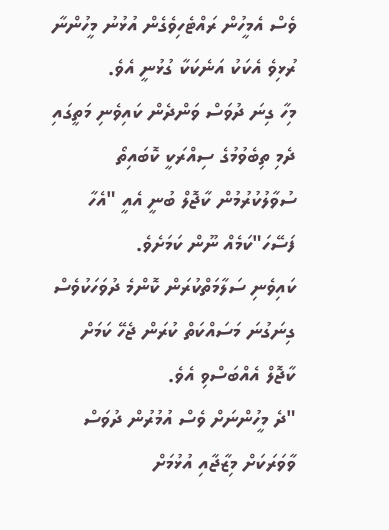ވެސް އެމީހުން ރައްޓެހިވެގެން އުޅުނު މީހުންނާ ރުޅިވެ އެކަކު އަނެކަކާ ގުޅުނީ އެވެ.
މިހާ ގިނަ ދުވަސް ވަންދެން ކައިވެނި މަތީގައި ދެމި ތިބެވުމުގެ ސިއްރަކީ ކޮބައިތޯ ސުވާލުކުރުމުން ކާޖޮލް ބުނީ އެއީ "އެހާ ފަސޭހަ"ކަމެއް ނޫން ކަމަށެވެ.
ކައިވެނި ސަލާމަތްކުރަން ކޮންމެ ދުވަހަކުވެސް ގިނަގުނަ މަސައްކަތް ކުރަން ޖެހޭ ކަމަށް ކާޖޮލް އެއްބަސްވި އެވެ.
"ދެ މީހުންނަށް ވެސް އުމުރުން ދުވަސް ވާވަރަކަށް މިޒާޖާއި އުޅުމަށް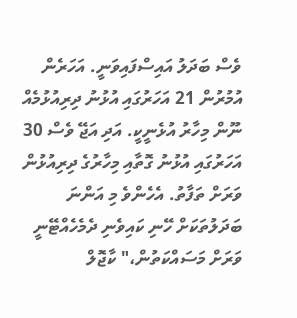ވެސް ބަދަލު އައިސްފައިވަނީ. އަހަރެން އުމުރުން 21 އަހަރުގައި އުޅުނު ދިރިއުޅުމެއް ނޫން މިހާރު އުޅެނީކީ. އަދި އަޖޭ ވެސް 30 އަހަރުގައި އުޅުނު ގޮތާއި މިހާރުގެ ދިރިއުޅުން ވަރަށް ތަފާތު. އެހެންވެ މި އަންނަ ބަދަލުތަކަށް ހޭނި ކައިވެނި ދެމެހެއްޓޭނީ ވަރަށް މަސައްކަތުން،" ކާޖޮލް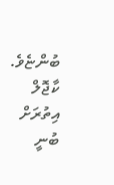ބުންޏެވެ.
ކާޖޮލް އިތުރަށް ބުނީ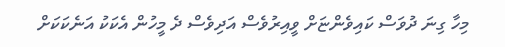މިހާ ގިނަ ދުވަސް ކައިވެންޏަށް ވީއިރުވެސް އަދިވެސް ދެ މީހުން އެކަކު އަނެކަކަށް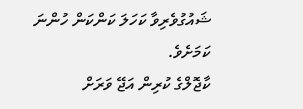ޝައުގުވެރިވާ ކަހަލަ ކަންކަން ހުންނަ ކަމަށެވެ.
ކާޖޮލްގެ ކުރިން އަޖޭ ވަރަށް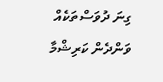ގިނަ ދުވަސްތަކެއް ވަންދެން ކަރިޝްމާ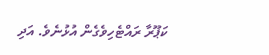ކަޕޫރާ ރައްޓެހިވެގެން އުޅުނެވެ. އަދި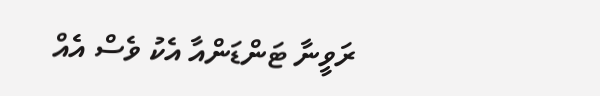ރަވީނާ ޓަންޑަންއާ އެކު ވެސް އެއް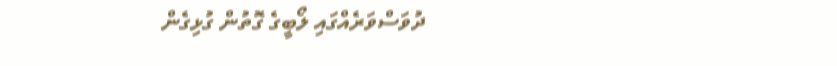ދުވަސްވަރެއްގައި ލޯބީގެ ގޮތުން ގުޅިގެން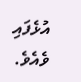އުޅެފައި ވެއެވެ.